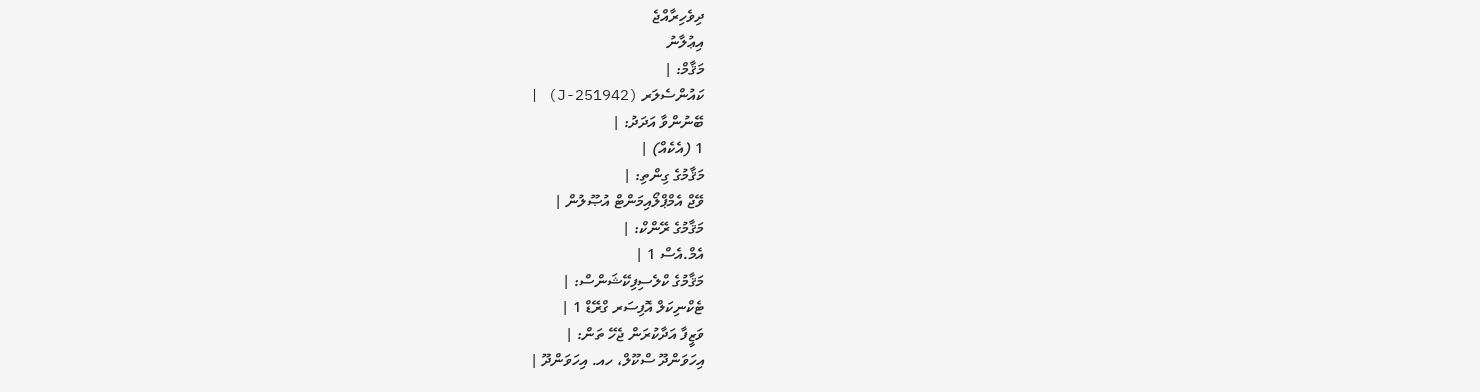ދިވެހިރާއްޖެ
އިޢުލާނު
މަޤާމް: |
ކައުންސެލަރ (J-251942) |
ބޭނުންވާ އަދަދު: |
1 (އެކެއް) |
މަޤާމުގެ ގިންތި: |
ވޭޖް އެމްޕްލޯއިމަންޓް އުޞޫލުން |
މަޤާމުގެ ރޭންކް: |
އެމް.އެސް 1 |
މަޤާމުގެ ކްލެސިފިކޭޝަންސް: |
ޓެކްނިކަލް އޮފިސަރ ގްރޭޑް 1 |
ވަޒީފާ އަދާކުރަން ޖެހޭ ތަން: |
އިހަވަންދޫ ސްކޫލް، ހއ. އިހަވަންދޫ |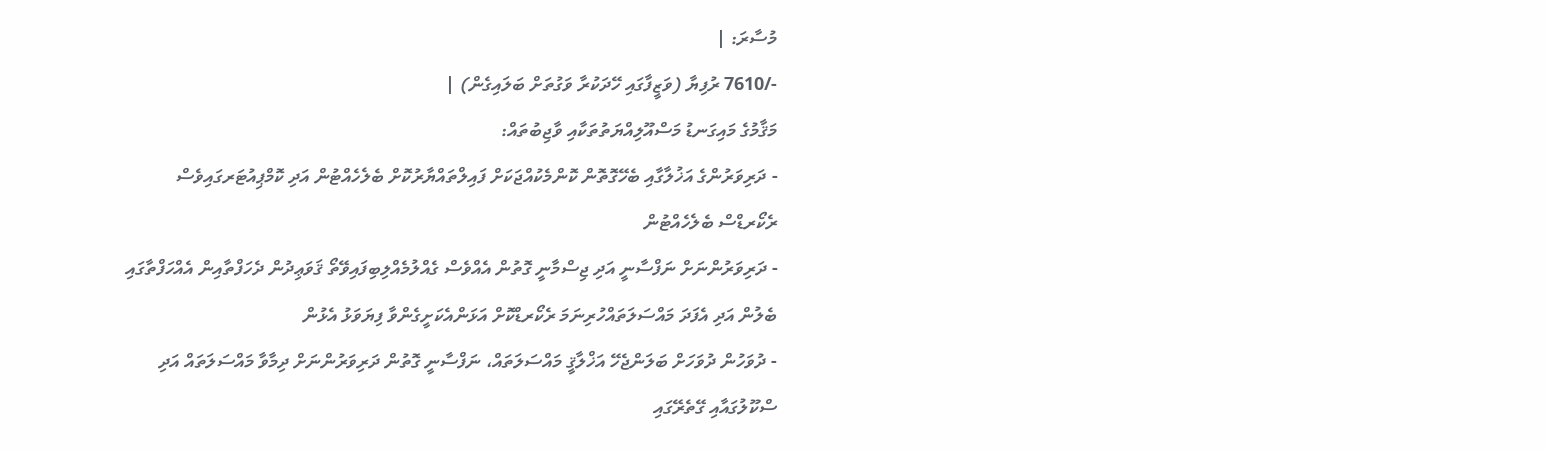މުސާރަ: |
-/7610 ރުފިޔާ (ވަޒީފާގައި ހޭދަކުރާ ވަގުތަށް ބަލައިގެން) |
މަޤާމުގެ މައިގަނޑު މަސްއޫލިއްޔަތުތަކާއި ވާޖިބުތައް:
- ދަރިވަރުންގެ އަޚުލާގާއި ބެހޭގޮތޮން ކޮންމެކުއްޖަކަށް ފައިލްތައްޔާރުކޮށް ބެލެހެއްޓުން އަދި ކޮމްޕިއުޓަރގައިވެސް ރެކޯރޑްސް ބެލެހެއްޓުން
- ދަރިވަރުންނަށް ނަފްސާނީ އަދި ޖިސްމާނީ ގޮތުން އެއްވެސް ގެއްލުމެއްލިބިފައިވޭތޯ ޤަވަޢިދުން ދެހަފްތާއިން އެއްހަފްތާގައި ބެލުން އަދި އެފަދަ މައްސަލަތައްހުރިނަމަ ރެކޯރޑްކޮށް އަޅަންއެކަށީގެންވާ ފިޔަވަޅު އެޅުން
- ދުވަހުން ދުވަހަށް ބަލަންޖެހޭ އަޚްލާޤީ މައްސަލަތައް، ނަފްސާނީ ގޮތުން ދަރިވަރުންނަށް ދިމާވާ މައްސަލަތައް އަދި ސްކޫލުގައާއި ގޭތެރޭގައި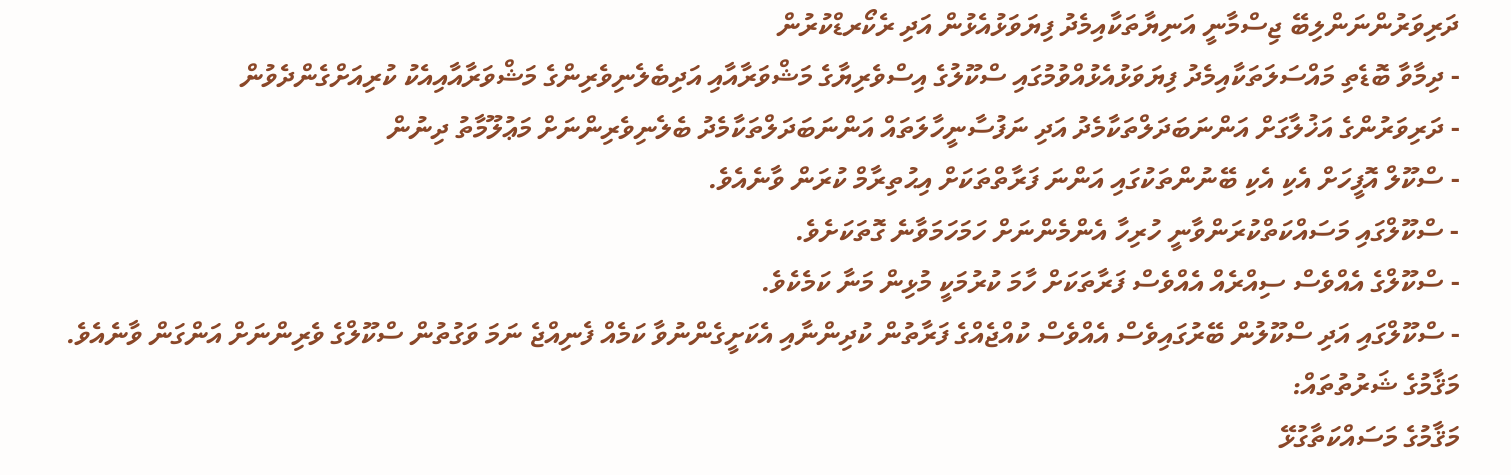ދަރިވަރުންނަންލިބޭ ޖިސްމާނީ އަނިޔާތަކާއިމެދު ފިޔަވަޅުއެޅުން އަދި ރެކޯރޑްކުރުން
- ދިމާވާ ބޮޑެތި މައްސަލަތަކާއިމެދު ފިޔަވަޅުއެޅުއްވުމުގައި ސްކޫލުގެ އިސްވެރިޔާގެ މަޝްވަރާއާއި އަދިބެލެނިވެރިންގެ މަޝްވަރާއާއިއެކު ކުރިއަށްގެންދެވުން
- ދަރިވަރުންގެ އަޚުލާގަށް އަންނަބަދަލްތަކާމެދު އަދި ނަފުސާނީހާލަތައް އަންނަބަދަލްތަކާމެދު ބެލެނިވެރިންނަށް މަޢުލޫމާތު ދިނުން
- ސްކޫލް އޮފީހަށް އެކި އެކި ބޭނުންތަކުގައި އަންނަ ފަރާތްތަކަށް އިޙުތިރާމް ކުރަން ވާނެއެވެ.
- ސްކޫލްގައި މަސައްކަތްކުރަންވާނީ ހުރިހާ އެންމެންނަށް ހަމަހަމަވާނެ ގޮތަކަށެވެ.
- ސްކޫލްގެ އެއްވެސް ސިއްރެއް އެއްވެސް ފަރާތަކަށް ހާމަ ކުރުމަކީ މުޅިން މަނާ ކަމެކެވެ.
- ސްކޫލްގައި އަދި ސްކޫލުން ބޭރުގައިވެސް އެއްވެސް ކުއްޖެއްގެ ފަރާތުން ކުދިންނާއި އެކަށީގެންނުވާ ކަމެއް ފެނިއްޖެ ނަމަ ވަގުތުން ސްކޫލްގެ ވެރިންނަށް އަންގަން ވާނެއެވެ.
މަޤާމުގެ ޝަރުތުތައް:
މަޤާމުގެ މަސައްކަތާގުޅޭ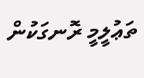ތަޢުލީމީ ރޮނގަކުން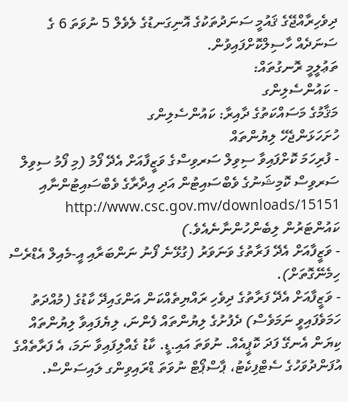ދިވެހިރާއްޖޭގެ ޤައުމީ ސަނަދުތަކުގެ އޮނިގަނޑުގެ ލެވެލް 5 ނުވަތަ 6 ގެ ސަނަދެއް ހާސިލްކޮށްފައިވުން.
ތަޢުލީމީ ރޮނގުތައް:
- ކައުންސެލިންގ
މަޤާމުގެ މަސައްކަތުގެ ދާއިރާ: ކައުންސެލިންގ
ހުށަހަޅަންޖެހޭ ލިޔުންތައް
- ފުރިހަމަ ކޮށްފައިވާ ސިވިލް ސަރވިސްގެ ވަޒީފާއަށް އެދޭ ފޯމު (މި ފޯމު ސިވިލް ސަރވިސް ކޮމިޝަނުގެ ވެބްސައިޓުން އަދި އިދާރާގެ ވެބްސައިޓުންނާއި http://www.csc.gov.mv/downloads/15151 ކައުންޓަރުން ލިބެންހުންނާނެއެވެ.)
- ވަޒީފާއަށް އެދޭ ފަރާތުގެ ވަނަވަރު (ގުޅޭނެ ފޯނު ނަންބަރާއި އީ-މެއިލް އެޑްރެސް ހިމެނޭގޮތަށް).
- ވަޒީފާއަށް އެދޭ ފަރާތުގެ ދިވެހި ރައްޔިތެއްކަން އަންގައިދޭ ކާޑުގެ (މުއްދަތު ހަމަވެފައިވީ ނަމަވެސް) ދެފުށުގެ ލިޔުންތައް ފެންނަ، ލިޔެފައިވާ ލިޔުންތައް ކިޔަން އެނގޭ ފަދަ ކޮޕީއެއް. ނުވަތަ އައި.ޑީ. ކާޑު ގެއްލިފައިވާ ނަމަ، އެ ފަރާތެއްގެ އުފަންދުވަހުގެ ސެޓްފިކެޓު، ޕާސްޕޯޓް ނުވަތަ ޑްރައިވިންގ ލައިސަންސް.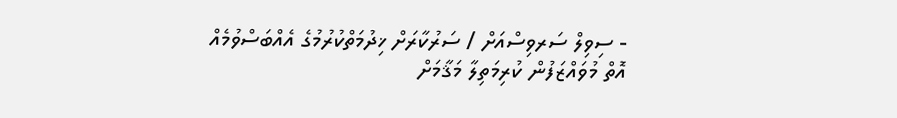- ސިވިލް ސަރވިސްއަށް / ސަރުކާރަށް ޚިދުމަތްކުރުމުގެ އެއްބަސްވުމެއް އޮތް މުވައްޒަފުން ކުރިމަތިލާ މަޤާމަށް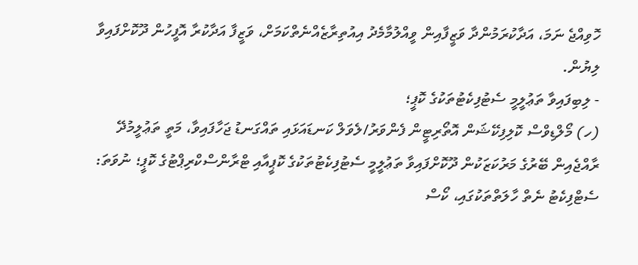ހޮވިއްޖެ ނަމަ، އަދާކުރަމުންދާ ވަޒީފާއިން ވީއްލުމާމެދު އިއުތިރާޒެއްނެތްކަމަށް، ވަޒީފާ އަދާކުރާ އޮފީހުން ދޫކޮށްފައިވާ ލިޔުން.
- ލިބިފައިވާ ތަޢުލީމީ ސެޓުފިކެޓުތަކުގެ ކޮޕީ؛
(ހ) މޯލްޑިވްސް ކޮލިފިކޭޝަން އޮތޯރިޓީން ފެންވަރު/ލެވަލް ކަނޑައަޅައި ތައްގަނޑު ޖަހާފައިވާ، މަތީ ތަޢުލީމުދޭ ރާއްޖެއިން ބޭރުގެ މަރުކަޒަކުން ދޫކޮށްފައިވާ ތަޢުލީމީ ސެޓުފިކެޓުތަކުގެ ކޮޕީއާއި ޓްރާންސްކްރިޕްޓުގެ ކޮޕީ؛ ނުވަތަ: ސެޓްފިކެޓު ނެތް ހާލަތްތަކުގައި، ކޯސް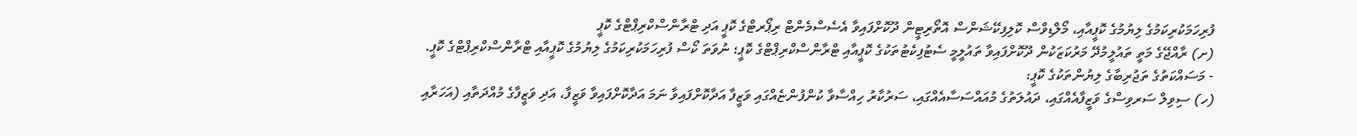ފުރިހަމަކުރިކަމުގެ ލިޔުމުގެ ކޮޕީއާއި، މޯލްޑިވްސް ކޮލިފިކޭޝަންސް އޮތޯރިޓީން ދޫކޮށްފައިވާ އެސެސްމެންޓް ރިޕޯރޓްގެ ކޮޕީ އަދި ޓްރާންސްކްރިޕްޓްގެ ކޮޕީ
(ށ) ރާއްޖޭގެ މަތީ ތައުލީމުދޭ މަރުކަޒަކުން ދޫކޮށްފައިވާ ތައުލީމީ ސެޓުފިކެޓުތަކުގެ ކޮޕީއާއި ޓްރާންސްކްރިޕްޓްގެ ކޮޕީ؛ ނުވަތަ ކޯސް ފުރިހަމަކުރިކަމުގެ ލިޔުމުގެ ކޮޕީއާއި ޓްރާންސްކްރިޕްޓްގެ ކޮޕީ.
- މަސައްކަތުގެ ތަޖުރިބާގެ ލިޔުންތަކުގެ ކޮޕީ:
(ހ) ސިވިލް ސަރވިސްގެ ވަޒީފާއެއްގައި، ދައުލަތުގެ މުއައްސަސާއެއްގައި، ސަރުކާރު ހިއްސާވާ ކުންފުންޏެއްގައި ވަޒީފާ އަދާކޮށްފައިވާ ނަމަ އަދާކޮށްފައިވާ ވަޒީފާ، އަދި ވަޒީފާގެ މުއްދަތާއި (އަހަރާއި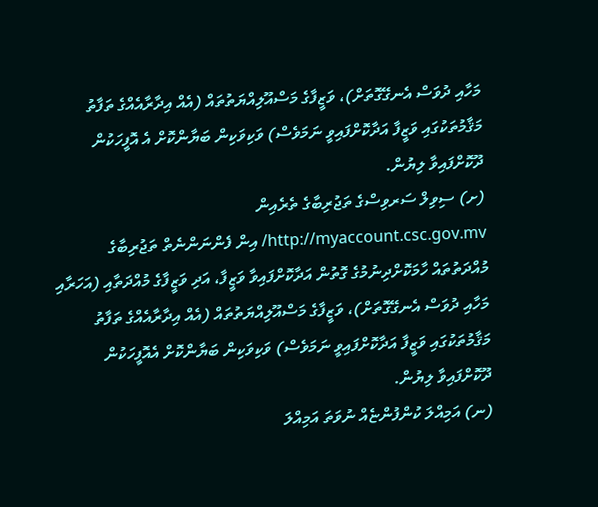މަހާއި ދުވަސް އެނގޭގޮތަށް)، ވަޒީފާގެ މަސްއޫލިއްޔަތުތައް (އެއް އިދާރާއެއްގެ ތަފާތު މަޤާމުތަކުގައި ވަޒީފާ އަދާކޮށްފައިވީ ނަމަވެސް) ވަކިވަކިން ބަޔާންކޮށް އެ އޮފީހަކުން ދޫކޮށްފައިވާ ލިޔުން.
(ށ) ސިވިލް ސަރވިސްގެ ތަޖުރިބާގެ ތެރެއިން http://myaccount.csc.gov.mv/ އިން ފެންނަންނެތް ތަޖުރިބާގެ މުއްދަތުތައް ހާމަކޮށްދިނުމުގެ ގޮތުން އަދާކޮށްފައިވާ ވަޒީފާ، އަދި ވަޒީފާގެ މުއްދަތާއި (އަހަރާއި މަހާއި ދުވަސް އެނގޭގޮތަށް)، ވަޒީފާގެ މަސްއޫލިއްޔަތުތައް (އެއް އިދާރާއެއްގެ ތަފާތު މަޤާމުތަކުގައި ވަޒީފާ އަދާކޮށްފައިވީ ނަމަވެސް) ވަކިވަކިން ބަޔާންކޮށް އެއޮފީހަކުން ދޫކޮށްފައިވާ ލިޔުން.
(ނ) އަމިއްލަ ކުންފުންޏެއް ނުވަތަ އަމިއްލަ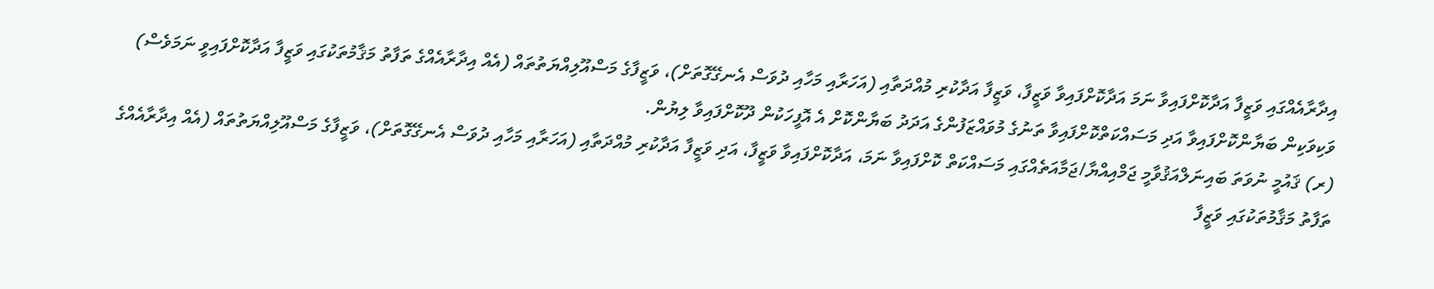އިދާރާއެއްގައި ވަޒީފާ އަދާކޮށްފައިވާ ނަމަ އަދާކޮށްފައިވާ ވަޒީފާ، ވަޒީފާ އަދާކުރި މުއްދަތާއި (އަހަރާއި މަހާއި ދުވަސް އެނގޭގޮތަށް)، ވަޒީފާގެ މަސްއޫލިއްޔަތުތައް (އެއް އިދާރާއެއްގެ ތަފާތު މަޤާމުތަކުގައި ވަޒީފާ އަދާކޮށްފައިވީ ނަމަވެސް) ވަކިވަކިން ބަޔާންކޮށްފައިވާ އަދި މަސައްކަތްކޮށްފައިވާ ތަނުގެ މުވައްޒަފުންގެ އަދަދު ބަޔާންކޮށް އެ އޮފީހަކުން ދޫކޮށްފައިވާ ލިޔުން.
(ރ) ޤައުމީ ނުވަތަ ބައިނަލްއަޤުވާމީ ޖަމްއިއްޔާ/ޖަމާއަތެއްގައި މަސައްކަތް ކޮށްފައިވާ ނަމަ، އަދާކޮށްފައިވާ ވަޒީފާ، އަދި ވަޒީފާ އަދާކުރި މުއްދަތާއި (އަހަރާއި މަހާއި ދުވަސް އެނގޭގޮތަށް)، ވަޒީފާގެ މަސްއޫލިއްޔަތުތައް (އެއް އިދާރާއެއްގެ ތަފާތު މަޤާމުތަކުގައި ވަޒީފާ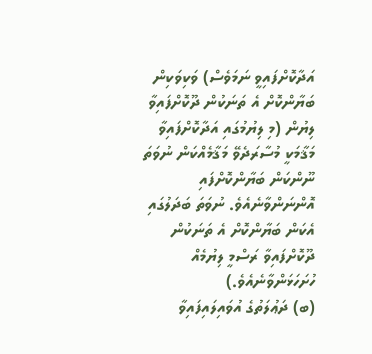އަދާކޮށްފައިވީ ނަމަވެސް) ވަކިވަކިން ބަޔާންކޮށް އެ ތަނަކުން ދޫކޮށްފައިވާ ލިޔުން (މި ލިޔުމުގައި އަދާކޮށްފައިވާ މަޤާމަކީ މުސާރަދެވޭ މަޤާމެއްކަން ނުވަތަ ނޫންކަން ބަޔާންކޮށްފައި އޮންނަންވާނެއެވެ. ނުވަތަ ބަދަލުގައި އެކަން ބަޔާންކޮށް އެ ތަނަކުން ދޫކޮށްފައިވާ ރަސްމީ ލިޔުމެއް ހުށަހަޅަންވާނެއެވެ.)
(ބ) ދަޢުލަތުގެ އުވައިލައިފައިވާ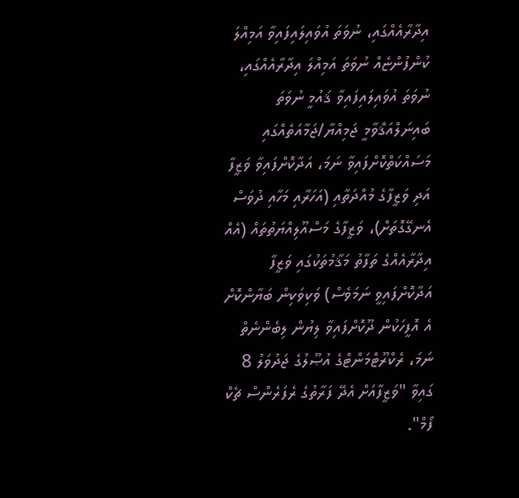އިދާރާއެއްގައި، ނުވަތަ އުވައިލައިފައިވާ އަމިއްލަ ކުންފުންޏެއް ނުވަތަ އަމިއްލަ އިދާރާއެއްގައި، ނުވަތަ އުވައިލައިފައިވާ ޤައުމީ ނުވަތަ ބައިނަލްއަޤްވާމީ ޖަމިއްޔާ/ޖަމާއަތެއްގައި މަސައްކަތްކޮށްފައިވާ ނަމަ، އަދާކޮށްފައިވާ ވަޒީފާ އަދި ވަޒީފާގެ މުއްދަތާއި (އަހަރާއި މަހާއި ދުވަސް އެނގޭގޮތަށް)، ވަޒީފާގެ މަސްއޫލިއްޔަތުތައް (އެއް އިދާރާއެއްގެ ތަފާތު މަޤާމުތަކުގައި ވަޒީފާ އަދާކޮށްފައިވީ ނަމަވެސް) ވަކިވަކިން ބަޔާންކޮށް އެ އޮފީހަކުން ދޫކޮށްފައިވާ ލިޔުން ލިބެންނެތް ނަމަ، ރެކްރޫޓްމަންޓްގެ އުޞޫލުގެ ޖަދުވަލު 8 ގައިވާ "ވަޒީފާއަށް އެދޭ ފަރާތުގެ ރެފަރެންސް ޗެކް ފޯމް".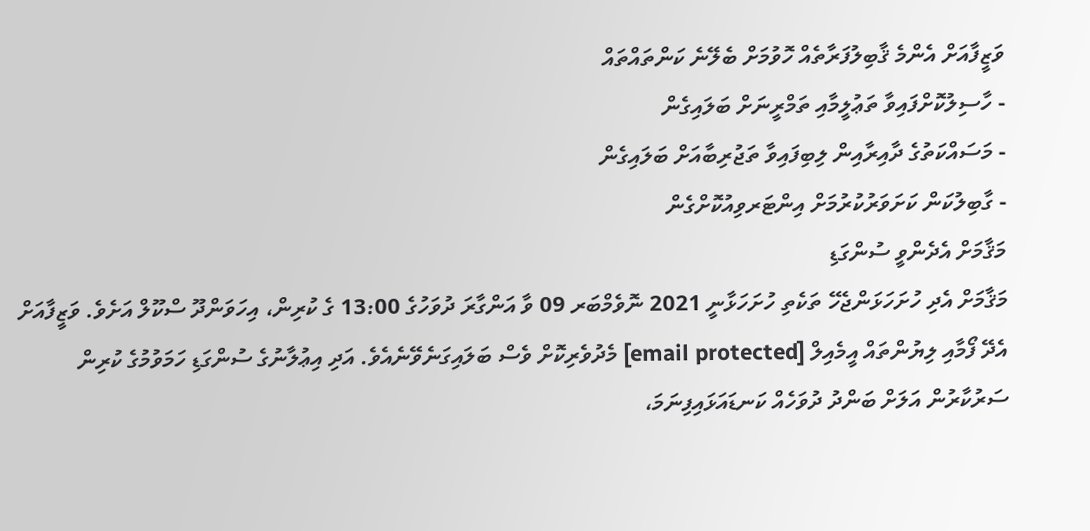ވަޒީފާއަށް އެންމެ ޤާބިލުފަރާތެއް ހޮވުމަށް ބެލޭނެ ކަންތައްތައް
- ހާސިލުކޮށްފައިވާ ތަޢުލީމާއި ތަމްރީނަށް ބަލައިގެން
- މަސައްކަތުގެ ދާއިރާއިން ލިބިފައިވާ ތަޖުރިބާއަށް ބަލައިގެން
- ގާބިލުކަން ކަށަވަރުކުރުމަށް އިންޓަރވިއުކޮށްގެން
މަޤާމަށް އެދެންވީ ސުންގަޑި
މަޤާމަށް އެދި ހުށަހަޅަންޖެހޭ ތަކެތި ހުށަހަޅާނީ 2021 ނޮވެމްބަރ 09 ވާ އަންގާރަ ދުވަހުގެ 13:00 ގެ ކުރިން، އިހަވަންދޫ ސްކޫލް އަށެވެ. ވަޒީފާއަށް އެދޭ ފޯމާއި ލިޔުންތައް އީމެއިލް [email protected] މެދުވެރިކޮށް ވެސް ބަލައިގަނެވޭނެއެވެ. އަދި އިޢުލާނުގެ ސުންގަޑި ހަމަވުމުގެ ކުރިން ސަރުކާރުން އަލަށް ބަންދު ދުވަހެއް ކަނޑައަޅައިފިނަމަ،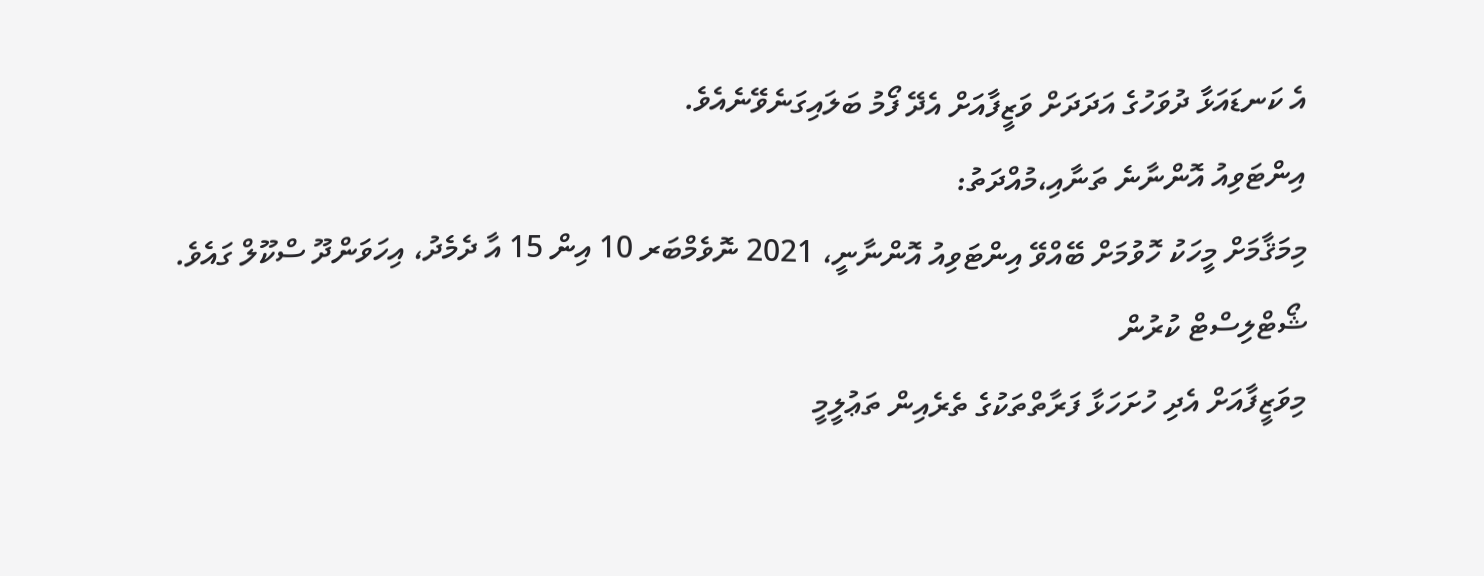އެ ކަނޑައަޅާ ދުވަހުގެ އަދަދަށް ވަޒީފާއަށް އެދޭ ފޯމު ބަލައިގަނެވޭނެއެވެ.
އިންޓަވިއު އޮންނާނެ ތަނާއި،މުއްދަތު:
މިމަޤާމަށް މީހަކު ހޮވުމަށް ބޭއްވޭ އިންޓަވިއު އޮންނާނީ، 2021 ނޮވެމްބަރ 10 އިން 15 އާ ދެމެދު، އިހަވަންދޫ ސްކޫލް ގައެވެ.
ޝޯޓްލިސްޓް ކުރުން
މިވަޒީފާއަށް އެދި ހުށަހަޅާ ފަރާތްތަކުގެ ތެރެއިން ތަޢުލީމީ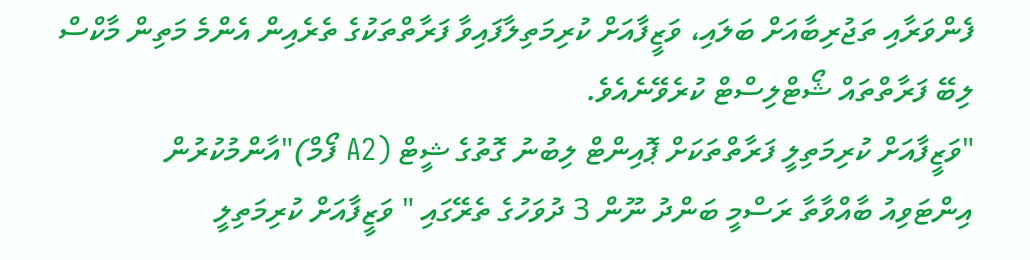ފެންވަރާއި ތަޖުރިބާއަށް ބަލައި، ވަޒީފާއަށް ކުރިމަތިލާފައިވާ ފަރާތްތަކުގެ ތެރެއިން އެންމެ މަތިން މާކްސް ލިބޭ ފަރާތްތައް ޝޯޓްލިސްޓް ކުރެވޭނެއެވެ.
"ވަޒީފާއަށް ކުރިމަތިލީ ފަރާތްތަކަށް ޕޮއިންޓް ލިބުނު ގޮތުގެ ޝީޓް (A2 ފޯމް)"އާންމުކުރުން
އިންޓަވިއު ބާއްވާތާ ރަސްމީ ބަންދު ނޫން 3 ދުވަހުގެ ތެރޭގައި " ވަޒީފާއަށް ކުރިމަތިލީ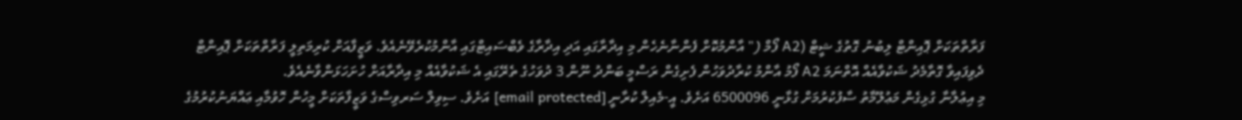ފަރާތްތަކަށް ޕޮއިންޓް ލިބުނު ގޮތުގެ ޝީޓް (A2 ފޯމް (" އާންމުކޮށް ފެންނާނެހެން މި އިދާރާގައި އަދި އިދާރާގެ ވެބްސައިޓްގައި އާންމުކުރެވޭނެއެވެ. ވަޒީފާއަށް ކުރިމަތިލީ ފަރާތްތަކަށް ޕޮއިންޓް ދެވިފައިވާ ގޮތާމެދު ޝަކުވާއެއް އޮތްނަމަ A2 ފޯމު އާންމު ކުރާދުވަހުން ފެށިގެން ރަސްމީ ބަންދު ނޫން 3 ދުވަހުގެ ތެރޭގައި އެ ޝަކުވާއެއް މި އިދާރާއަށް ހުށަހަޅަންވާނެއެވެ.
މި އިޢުލާނާ ގުޅިގެން މަޢުލޫމާތު ސާފުކުރުމަށް ގުޅާނީ 6500096 އަށެވެ. އީ-މެއިލް ކުރާނީ [email protected] އަށެވެ. ސިވިލް ސަރވިސްގެ ވަޒީފާތަކަށް މީހުން ހޮވުމާއި ޢައްޔަނުކުރުމުގެ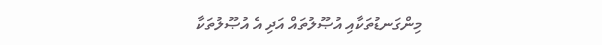މިންގަނޑުތަކާއި އުޞޫލުތައް އަދި އެ އުޞޫލުތަކާ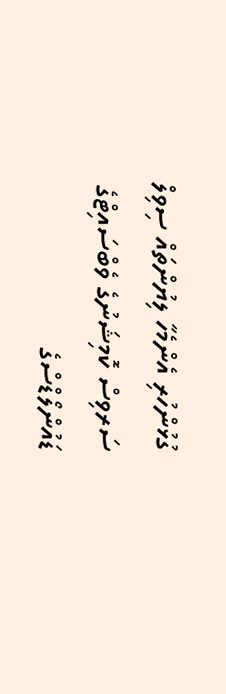ގުޅުންހުރި އެންމެހާ ލިޔުންތައް ސިވިލް ސަރވިސް ކޮމިޝަނުގެ ވެބްސައިޓްގެ ޑައުންލޯޑްސްގެ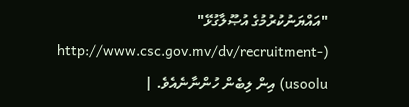"އައްޔަނުކުރުމުގެ އުޞޫލާގުޅޭ" (http://www.csc.gov.mv/dv/recruitment-usoolu) އިން ލިބެން ހުންނާނެއެވެ. |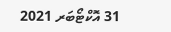31 އޮކްޓޯބަރ 2021